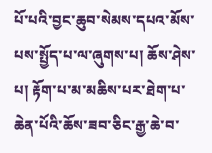པོ་པའི་བྱང་ཆུབ་སེམས་དཔའ་མོས་པས་སྤྱོད་པ་ལ་ཞུགས་པ། ཆོས་ཤེས་པ། རྟོག་པ་མ་མཆིས་པར་ཐེག་པ་ཆེན་པོའི་ཆོས་ཟབ་ཅིང་རྒྱ་ཆེ་བ་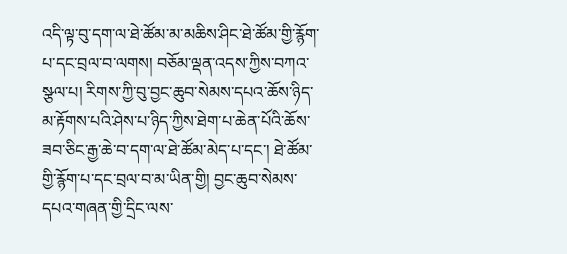འདི་ལྟ་བུ་དག་ལ་ཐེ་ཚོམ་མ་མཆིས་ཤིང་ཐེ་ཚོམ་གྱི་རྙོག་པ་དང་བྲལ་བ་ལགས། བཅོམ་ལྡན་འདས་ཀྱིས་བཀའ་སྩལ་པ། རིགས་ཀྱི་བུ་བྱང་ཆུབ་སེམས་དཔའ་ཆོས་ཉིད་མ་རྟོགས་པའི་ཤེས་པ་ཉིད་ཀྱིས་ཐེག་པ་ཆེན་པོའི་ཆོས་ཟབ་ཅིང་རྒྱ་ཆེ་བ་དག་ལ་ཐེ་ཚོམ་མེད་པ་དང་། ཐེ་ཚོམ་གྱི་རྙོག་པ་དང་བྲལ་བ་མ་ཡིན་གྱི། བྱང་ཆུབ་སེམས་དཔའ་གཞན་གྱི་དྲིང་ལས་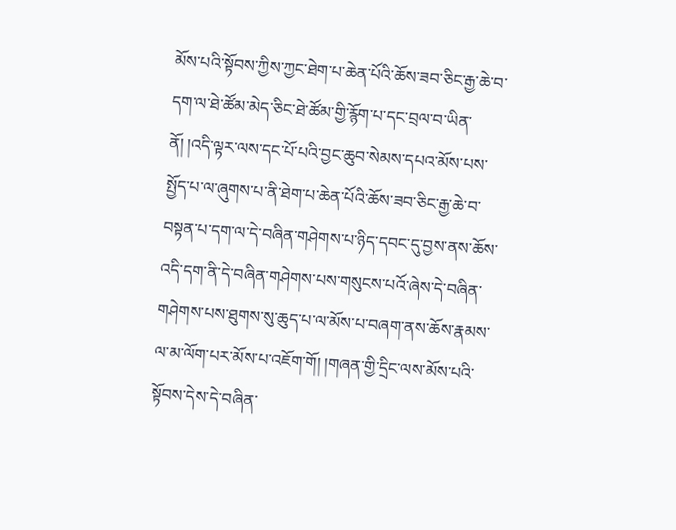མོས་པའི་སྟོབས་ཀྱིས་ཀྱང་ཐེག་པ་ཆེན་པོའི་ཆོས་ཟབ་ཅིང་རྒྱ་ཆེ་བ་དག་ལ་ཐེ་ཚོམ་མེད་ཅིང་ཐེ་ཚོམ་གྱི་རྙོག་པ་དང་བྲལ་བ་ཡིན་ནོ། །འདི་ལྟར་ལས་དང་པོ་པའི་བྱང་ཆུབ་སེམས་དཔའ་མོས་པས་སྤྱོད་པ་ལ་ཞུགས་པ་ནི་ཐེག་པ་ཆེན་པོའི་ཆོས་ཟབ་ཅིང་རྒྱ་ཆེ་བ་བསྟན་པ་དག་ལ་དེ་བཞིན་གཤེགས་པ་ཉིད་དབང་དུ་བྱས་ནས་ཆོས་འདི་དག་ནི་དེ་བཞིན་གཤེགས་པས་གསུངས་པའོ་ཞེས་དེ་བཞིན་གཤེགས་པས་ཐུགས་སུ་ཆུད་པ་ལ་མོས་པ་བཞག་ནས་ཆོས་རྣམས་ལ་མ་ལོག་པར་མོས་པ་འཇོག་གོ། །གཞན་གྱི་དྲིང་ལས་མོས་པའི་སྟོབས་དེས་དེ་བཞིན་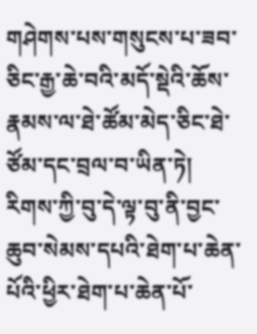གཤེགས་པས་གསུངས་པ་ཟབ་ཅིང་རྒྱ་ཆེ་བའི་མདོ་སྡེའི་ཆོས་རྣམས་ལ་ཐེ་ཚོམ་མེད་ཅིང་ཐེ་ཙོམ་དང་བྲལ་བ་ཡིན་ཏེ། རིགས་ཀྱི་བུ་དེ་ལྟ་བུ་ནི་བྱང་ཆུབ་སེམས་དཔའི་ཐེག་པ་ཆེན་པོའི་ཕྱིར་ཐེག་པ་ཆེན་པོ་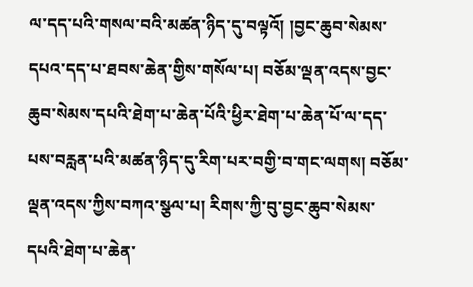ལ་དད་པའི་གསལ་བའི་མཚན་ཉིད་དུ་བལྟའོ། །བྱང་ཆུབ་སེམས་དཔའ་དད་པ་ཐབས་ཆེན་གྱིས་གསོལ་པ། བཅོམ་ལྡན་འདས་བྱང་ཆུབ་སེམས་དཔའི་ཐེག་པ་ཆེན་པོའི་ཕྱིར་ཐེག་པ་ཆེན་པོ་ལ་དད་པས་བརླན་པའི་མཚན་ཉིད་དུ་རིག་པར་བགྱི་བ་གང་ལགས། བཅོམ་ལྡན་འདས་ཀྱིས་བཀའ་སྩལ་པ། རིགས་ཀྱི་བུ་བྱང་ཆུབ་སེམས་དཔའི་ཐེག་པ་ཆེན་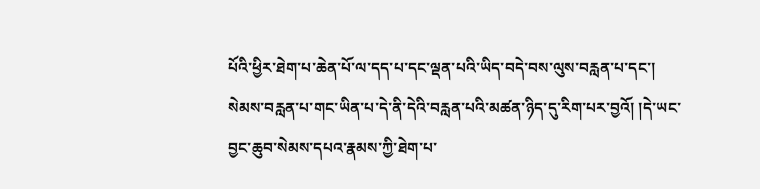པོའི་ཕྱིར་ཐེག་པ་ཆེན་པོ་ལ་དད་པ་དང་ལྡན་པའི་ཡིད་བདེ་བས་ལུས་བརླན་པ་དང་། སེམས་བརླན་པ་གང་ཡིན་པ་དེ་ནི་དེའི་བརླན་པའི་མཚན་ཉིད་དུ་རིག་པར་བྱའོ། །དེ་ཡང་བྱང་ཆུབ་སེམས་དཔའ་རྣམས་ཀྱི་ཐེག་པ་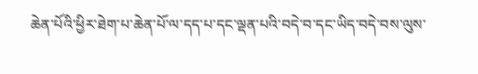ཆེན་པོའི་ཕྱིར་ཐེག་པ་ཆེན་པོ་ལ་དད་པ་དང་ལྡན་པའི་བདེ་བ་དང་ཡིད་བདེ་བས་ལུས་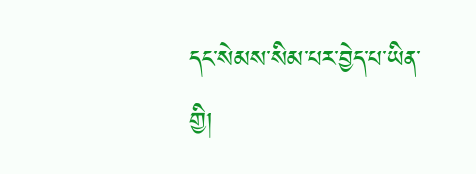དང་སེམས་སིམ་པར་བྱེད་པ་ཡིན་གྱི།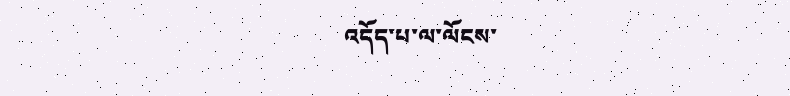འདོད་པ་ལ་ལོངས་